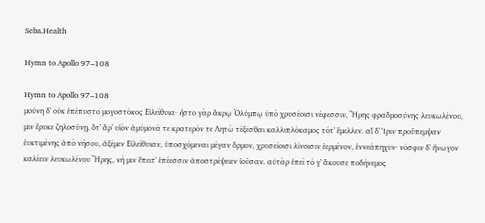Seba.Health

Hymn to Apollo 97–108

Hymn to Apollo 97–108
μούνη δʼ οὐκ ἐπέπυστο μογοστόκος Εἰλείθυια· ἧστο γὰρ ἄκρῳ Ὀλύμπῳ ὑπὸ χρυσέοισι νέφεσσιν, Ἥρης φραδμοσύνης λευκωλένου, μιν ἔρυκε ζηλοσύνῃ, ὅτʼ ἄρʼ υἱὸν ἀμύμονά τε κρατερόν τε Λητὼ τέξεσθαι καλλιπλόκαμος τότʼ ἔμελλεν. αἳ δʼ Ἶριν προὔπεμψαν ἐυκτιμένης ἀπὸ νήσου, ἀξέμεν Εἰλείθυιαν, ὑποσχόμεναι μέγαν ὅρμον, χρυσείοισι λίνοισιν ἐερμένον, ἐννεάπηχυν· νόσφιν δʼ ἤνωγον καλέειν λευκωλένου Ἥρης, νή μιν ἔπειτʼ ἐπέεσσιν ἀποστρέψειεν ἰοῦσαν. αὐτὰρ ἐπεὶ τό γʼ ἄκουσε ποδήνεμος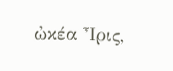ὠκέα Ἶρις,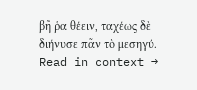βῆ ῥα θέειν, ταχέως δὲ διήνυσε πᾶν τὸ μεσηγύ.
Read in context →